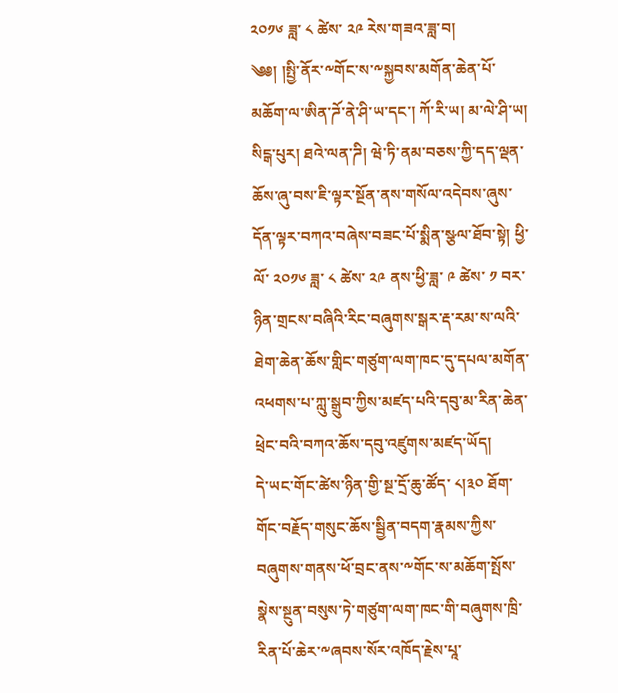༢༠༡༦ ཟླ་ ༨ ཚེས་ ༢༩ རེས་གཟའ་ཟླ་བ།
༄༅། །སྤྱི་ནོར་༸གོང་ས་༸སྐྱབས་མགོན་ཆེན་པོ་མཆོག་ལ་ཨིན་ཌོ་ནེ་ཤི་ཡ་དང་། ཀོ་རི་ཡ། མ་ལེ་ཤི་ཡ། སིངྒ་པུར། ཐའེ་ལན་ཌི། ཝེ་ཏི་ནམ་བཅས་ཀྱི་དད་ལྡན་ཆོས་ཞུ་བས་ཇི་ལྟར་སྔོན་ནས་གསོལ་འདེབས་ཞུས་དོན་ལྟར་བཀའ་བཞེས་བཟང་པོ་སྨིན་སྩལ་ཐོབ་སྟེ། ཕྱི་ལོ་ ༢༠༡༦ ཟླ་ ༨ ཚེས་ ༢༩ ནས་ཕྱི་ཟླ་ ༩ ཚེས་ ༡ བར་ཉིན་གྲངས་བཞིའི་རིང་བཞུགས་སྒར་རྡ་རམ་ས་ལའི་ཐེག་ཆེན་ཆོས་གླིང་གཙུག་ལག་ཁང་དུ་དཔལ་མགོན་འཕགས་པ་ཀླུ་སྒྲུབ་ཀྱིས་མཛད་པའི་དབུ་མ་རིན་ཆེན་ཕྲེང་བའི་བཀའ་ཆོས་དབུ་འཛུགས་མཛད་ཡོད།
དེ་ཡང་གོང་ཚེས་ཉིན་གྱི་སྔ་དྲོ་ཆུ་ཚོད་ ༨།༣༠ ཐོག་གོང་བརྗོད་གསུང་ཆོས་སྦྱིན་བདག་རྣམས་ཀྱིས་བཞུགས་གནས་ཕོ་བྲང་ནས་༸གོང་ས་མཆོག་སྤོས་སྣེས་སྔུན་བསུས་ཏེ་གཙུག་ལག་ཁང་གི་བཞུགས་ཁྲི་རིན་པོ་ཆེར་༸ཞབས་སོར་འཁོད་རྗེས་པཱ་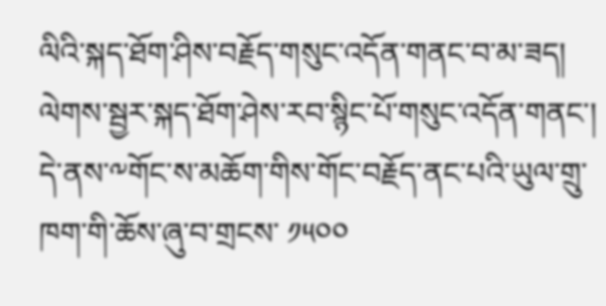ལིའི་སྐད་ཐོག་ཤིས་བརྗོད་གསུང་འདོན་གནང་བ་མ་ཟད། ལེགས་སྦྱར་སྐད་ཐོག་ཤེས་རབ་སྙིང་པོ་གསུང་འདོན་གནང་། དེ་ནས་༸གོང་ས་མཆོག་གིས་གོང་བརྗོད་ནང་པའི་ཡུལ་གྲུ་ཁག་གི་ཆོས་ཞུ་བ་གྲངས་ ༡༥༠༠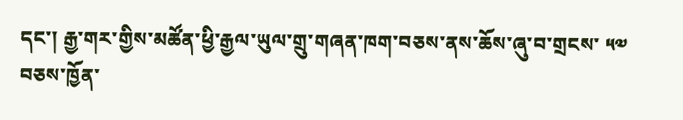དང་། རྒྱ་གར་གྱིས་མཚོན་ཕྱི་རྒྱལ་ཡུལ་གྲུ་གཞན་ཁག་བཅས་ནས་ཆོས་ཞུ་བ་གྲངས་ ༥༧ བཅས་ཁྱོན་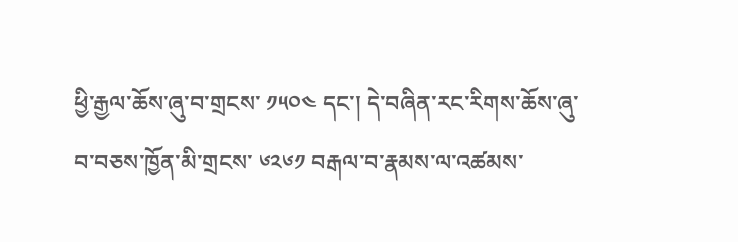ཕྱི་རྒྱལ་ཆོས་ཞུ་བ་གྲངས་ ༡༥༠༤ དང་། དེ་བཞིན་རང་རིགས་ཆོས་ཞུ་བ་བཅས་ཁྱོན་མི་གྲངས་ ༦༢༦༡ བརྒལ་བ་རྣམས་ལ་འཚམས་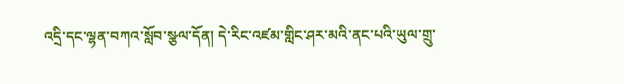འདྲི་དང་ལྷན་བཀའ་སློབ་སྩལ་དོན། དེ་རིང་འཛམ་གླིང་ཤར་མའི་ནང་པའི་ཡུལ་གྲུ་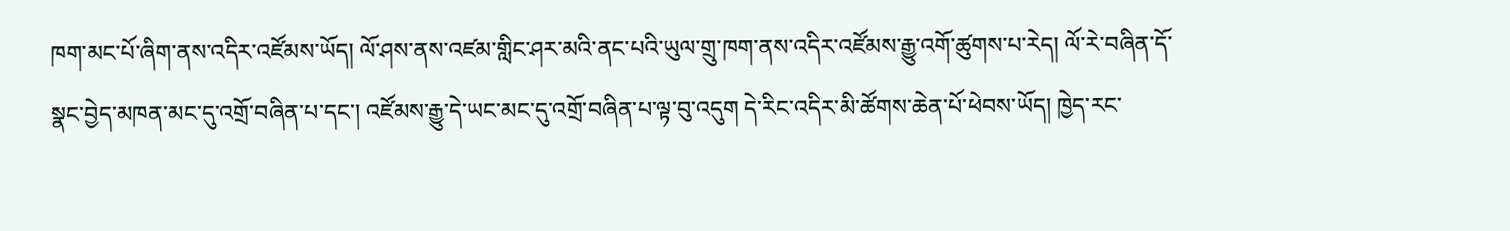ཁག་མང་པོ་ཞིག་ནས་འདིར་འཛོམས་ཡོད། ལོ་ཤས་ནས་འཛམ་གླིང་ཤར་མའི་ནང་པའི་ཡུལ་གྲུ་ཁག་ནས་འདིར་འཛོམས་རྒྱུ་འགོ་ཚུགས་པ་རེད། ལོ་རེ་བཞིན་དོ་སྣང་བྱེད་མཁན་མང་དུ་འགྲོ་བཞིན་པ་དང་། འཛོམས་རྒྱུ་དེ་ཡང་མང་དུ་འགྲོ་བཞིན་པ་ལྟ་བུ་འདུག དེ་རིང་འདིར་མི་ཚོགས་ཆེན་པོ་ཕེབས་ཡོད། ཁྱེད་རང་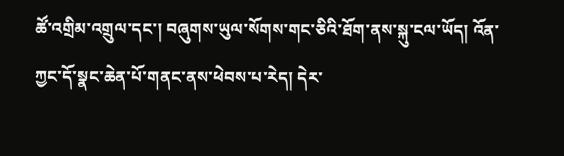ཚོ་འགྲིམ་འགྲུལ་དང་། བཞུགས་ཡུལ་སོགས་གང་ཅིའི་ཐོག་ནས་སྐུ་ངལ་ཡོད། འོན་ཀྱང་དོ་སྣང་ཆེན་པོ་གནང་ནས་ཕེབས་པ་རེད། དེར་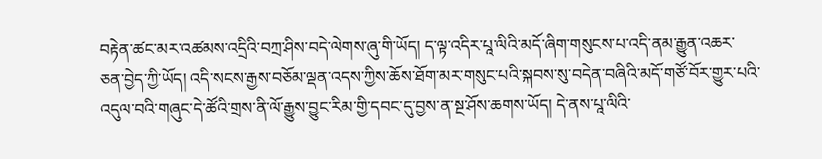བརྟེན་ཚང་མར་འཚམས་འདྲིའི་བཀྲ་ཤིས་བདེ་ལེགས་ཞུ་གི་ཡོད། ད་ལྟ་འདིར་པཱ་ལིའི་མདོ་ཞིག་གསུངས་པ་འདི་ནམ་རྒྱུན་འཆར་ཅན་བྱེད་ཀྱི་ཡོད། འདི་སངས་རྒྱས་བཅོམ་ལྡན་འདས་ཀྱིས་ཆོས་ཐོག་མར་གསུང་པའི་སྐབས་སུ་བདེན་བཞིའི་མདོ་གཙོ་བོར་གྱུར་པའི་འདུལ་བའི་གཞུང་དེ་ཚོའི་གྲས་ནི་ལོ་རྒྱུས་བྱུང་རིམ་གྱི་དབང་དུ་བྱས་ན་སྔ་ཤོས་ཆགས་ཡོད། དེ་ནས་པཱ་ལིའི་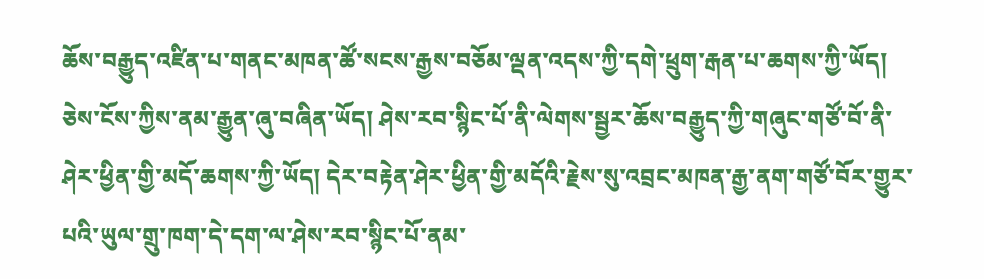ཆོས་བརྒྱུད་འཛིན་པ་གནང་མཁན་ཚོ་སངས་རྒྱས་བཅོམ་ལྡན་འདས་ཀྱི་དགེ་ཕྲུག་རྒན་པ་ཆགས་ཀྱི་ཡོད། ཅེས་ངོས་ཀྱིས་ནམ་རྒྱུན་ཞུ་བཞིན་ཡོད། ཤེས་རབ་སྙིང་པོ་ནི་ལེགས་སྦྱར་ཆོས་བརྒྱུད་ཀྱི་གཞུང་གཙོ་བོ་ནི་ཤེར་ཕྱིན་གྱི་མདོ་ཆགས་ཀྱི་ཡོད། དེར་བརྟེན་ཤེར་ཕྱིན་གྱི་མདོའི་རྗེས་སུ་འབྲང་མཁན་རྒྱ་ནག་གཙོ་བོར་གྱུར་པའི་ཡུལ་གྲུ་ཁག་དེ་དག་ལ་ཤེས་རབ་སྙིང་པོ་ནམ་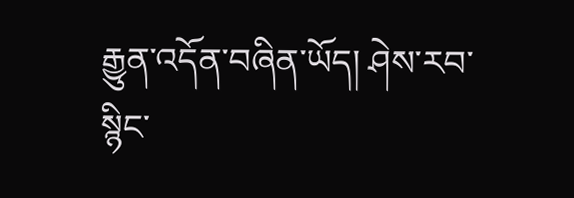རྒྱུན་འདོན་བཞིན་ཡོད། ཤེས་རབ་སྙིང་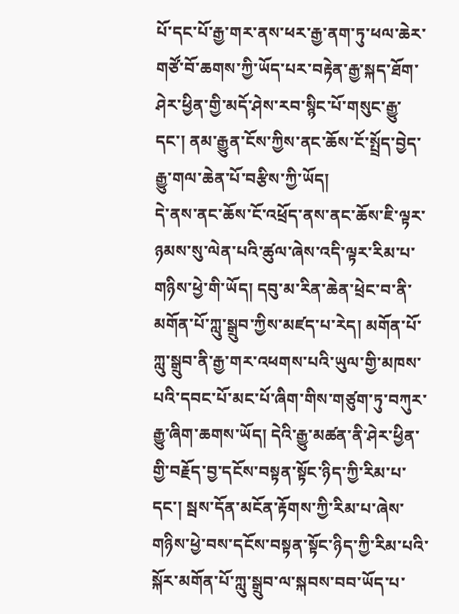པོ་དང་པོ་རྒྱ་གར་ནས་ཕར་རྒྱ་ནག་ཏུ་ཕལ་ཆེར་གཙོ་བོ་ཆགས་ཀྱི་ཡོད་པར་བརྟེན་རྒྱ་སྐད་ཐོག་ཤེར་ཕྱིན་གྱི་མདོ་ཤེས་རབ་སྙིང་པོ་གསུང་རྒྱུ་དང་། ནམ་རྒྱུན་ངོས་ཀྱིས་ནང་ཆོས་ངོ་སྤྲོད་བྱེད་རྒྱུ་གལ་ཆེན་པོ་བརྩིས་ཀྱི་ཡོད།
དེ་ནས་ནང་ཆོས་ངོ་འཕྲོད་ནས་ནང་ཆོས་ཇི་ལྟར་ཉམས་སུ་ལེན་པའི་ཚུལ་ཞེས་འདི་ལྟར་རིམ་པ་གཉིས་ཕྱེ་གི་ཡོད། དབུ་མ་རིན་ཆེན་ཕྲེང་བ་ནི་མགོན་པོ་ཀླུ་སྒྲུབ་ཀྱིས་མཛད་པ་རེད། མགོན་པོ་ཀླུ་སྒྲུབ་ནི་རྒྱ་གར་འཕགས་པའི་ཡུལ་གྱི་མཁས་པའི་དབང་པོ་མང་པོ་ཞིག་གིས་གཙུག་ཏུ་བཀུར་རྒྱུ་ཞིག་ཆགས་ཡོད། དེའི་རྒྱུ་མཚན་ནི་ཤེར་ཕྱིན་གྱི་བརྗོད་བྱ་དངོས་བསྟན་སྟོང་ཉིད་ཀྱི་རིམ་པ་དང་། སྦས་དོན་མངོན་རྟོགས་ཀྱི་རིམ་པ་ཞེས་གཉིས་ཕྱེ་བས་དངོས་བསྟན་སྟོང་ཉིད་ཀྱི་རིམ་པའི་སྐོར་མགོན་པོ་ཀླུ་སྒྲུབ་ལ་སྐབས་བབ་ཡོད་པ་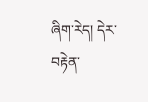ཞིག་རེད། དེར་བརྟེན་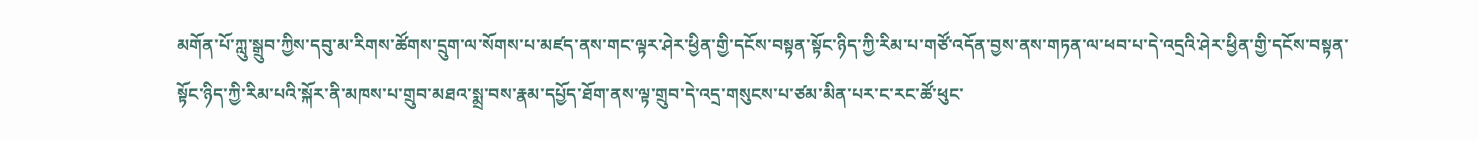མགོན་པོ་ཀླུ་སྒྲུབ་ཀྱིས་དབུ་མ་རིགས་ཚོགས་དྲུག་ལ་སོགས་པ་མཛད་ནས་གང་ལྟར་ཤེར་ཕྱིན་གྱི་དངོས་བསྟན་སྟོང་ཉིད་ཀྱི་རིམ་པ་གཙོ་འདོན་བྱས་ནས་གཏན་ལ་ཕབ་པ་དེ་འདྲའི་ཤེར་ཕྱིན་གྱི་དངོས་བསྟན་སྟོང་ཉིད་ཀྱི་རིམ་པའི་སྐོར་ནི་མཁས་པ་གྲུབ་མཐའ་སྨྲ་བས་རྣམ་དཔྱོད་ཐོག་ནས་ལྟ་གྲུབ་དེ་འདྲ་གསུངས་པ་ཙམ་མིན་པར་ང་རང་ཚོ་ཕུང་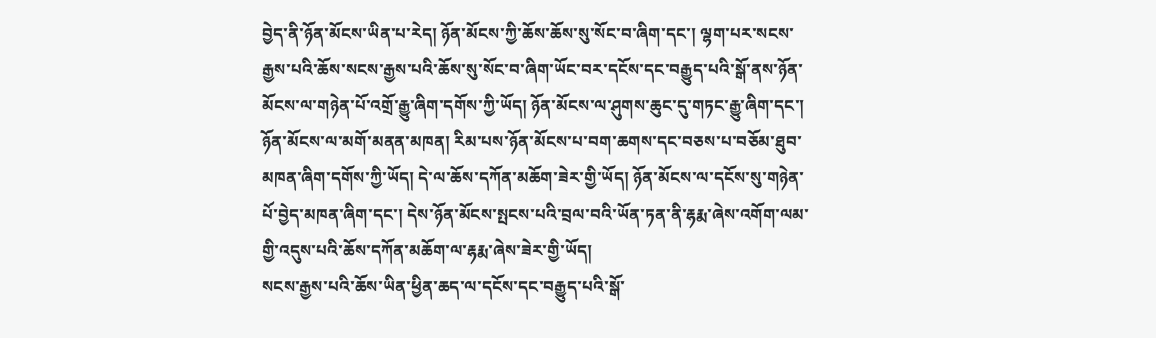བྱེད་ནི་ཉོན་མོངས་ཡིན་པ་རེད། ཉོན་མོངས་ཀྱི་ཆོས་ཆོས་སུ་སོང་བ་ཞིག་དང་། ལྷག་པར་སངས་རྒྱས་པའི་ཆོས་སངས་རྒྱས་པའི་ཆོས་སུ་སོང་བ་ཞིག་ཡོང་བར་དངོས་དང་བརྒྱུད་པའི་སྒོ་ནས་ཉོན་མོངས་ལ་གཉེན་པོ་འགྲོ་རྒྱུ་ཞིག་དགོས་ཀྱི་ཡོད། ཉོན་མོངས་ལ་ཤུགས་ཆུང་དུ་གཏང་རྒྱུ་ཞིག་དང་། ཉོན་མོངས་ལ་མགོ་མནན་མཁན། རིམ་པས་ཉོན་མོངས་པ་བག་ཆགས་དང་བཅས་པ་བཅོམ་ཐུབ་མཁན་ཞིག་དགོས་ཀྱི་ཡོད། དེ་ལ་ཆོས་དཀོན་མཆོག་ཟེར་གྱི་ཡོད། ཉོན་མོངས་ལ་དངོས་སུ་གཉེན་པོ་བྱེད་མཁན་ཞིག་དང་། དེས་ཉོན་མོངས་སྤངས་པའི་བྲལ་བའི་ཡོན་ཏན་ནི་རྷརྨ་ཞེས་འགོག་ལམ་གྱི་འདུས་པའི་ཆོས་དཀོན་མཆོག་ལ་རྷརྨ་ཞེས་ཟེར་གྱི་ཡོད།
སངས་རྒྱས་པའི་ཆོས་ཡིན་ཕྱིན་ཆད་ལ་དངོས་དང་བརྒྱུད་པའི་སྒོ་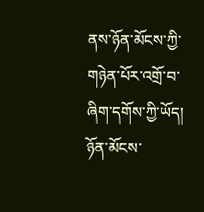ནས་ཉོན་མོངས་ཀྱི་གཉེན་པོར་འགྲོ་བ་ཞིག་དགོས་ཀྱི་ཡོད། ཉོན་མོངས་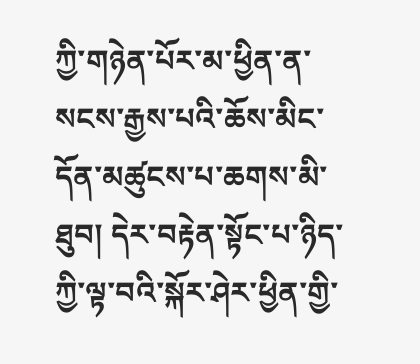ཀྱི་གཉེན་པོར་མ་ཕྱིན་ན་སངས་རྒྱས་པའི་ཆོས་མིང་དོན་མཚུངས་པ་ཆགས་མི་ཐུབ། དེར་བརྟེན་སྟོང་པ་ཉིད་ཀྱི་ལྟ་བའི་སྐོར་ཤེར་ཕྱིན་གྱི་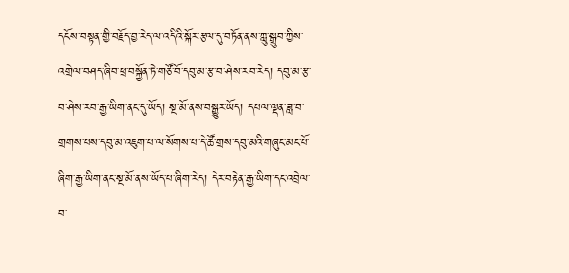དངོས་བསྟན་གྱི་བརྗོད་བྱ་རེད་ལ་འདིའི་སྐོར་རྩལ་དུ་བཏོན་ནས་ཀླུ་སྒྲུབ་ཀྱིས་འགྲེལ་བཤད་ཞིབ་ཕྲ་བསྐྱོན་ཏེ་གཙོ་བོ་དབུ་མ་རྩ་བ་ཤེས་རབ་རེད། དབུ་མ་རྩ་བ་ཤེས་རབ་རྒྱ་ཡིག་ནང་དུ་ཡོད། སྔ་མོ་ནས་བསྒྱུར་ཡོད། དཔལ་ལྡན་ཟླ་བ་གྲགས་པས་དབུ་མ་འཇུག་པ་ལ་སོགས་པ་དེ་ཚོ་གྲས་དབུ་མའི་གཞུང་མང་པོ་ཞིག་རྒྱ་ཡིག་ནང་སྔ་མོ་ནས་ཡོད་པ་ཞིག་རེད། དེར་བརྟེན་རྒྱ་ཡིག་དང་འབྲེལ་བ་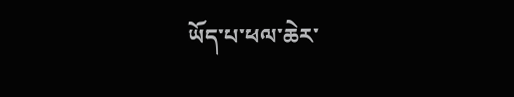ཡོད་པ་ཕལ་ཆེར་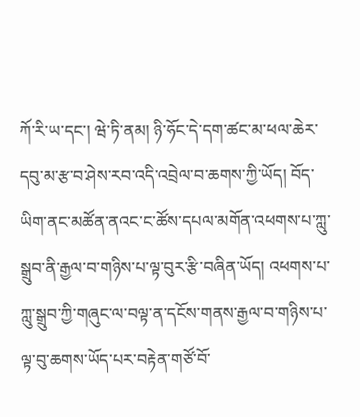ཀོ་རི་ཡ་དང་། ཝེ་ཏི་ནམ། ཉི་ཧོང་དེ་དག་ཚང་མ་ཕལ་ཆེར་དབུ་མ་རྩ་བ་ཤེས་རབ་འདི་འབྲེལ་བ་ཆགས་ཀྱི་ཡོད། བོད་ཡིག་ནང་མཚོན་ནའང་ང་ཚོས་དཔལ་མགོན་འཕགས་པ་ཀླུ་སྒྲུབ་ནི་རྒྱལ་བ་གཉིས་པ་ལྟ་བུར་རྩི་བཞིན་ཡོད། འཕགས་པ་ཀླུ་སྒྲུབ་ཀྱི་གཞུང་ལ་བལྟ་ན་དངོས་གནས་རྒྱལ་བ་གཉིས་པ་ལྟ་བུ་ཆགས་ཡོད་པར་བརྟེན་གཙོ་བོ་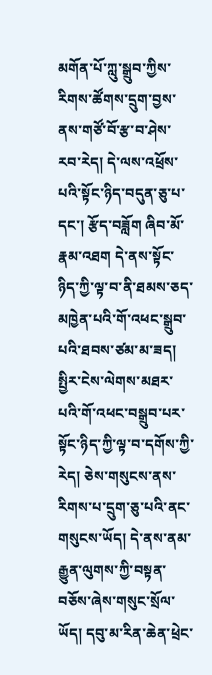མགོན་པོ་ཀླུ་སྒྲུབ་ཀྱིས་རིགས་ཚོགས་དྲུག་བྱས་ནས་གཙོ་བོ་རྩ་བ་ཤེས་རབ་རེད། དེ་ལས་འཕྲོས་པའི་སྟོང་ཉིད་བདུན་ཅུ་པ་དང་། རྩོད་བཟློག ཞིབ་མོ་རྣམ་འཐག དེ་ནས་སྟོང་ཉིད་ཀྱི་ལྟ་བ་ནི་ཐམས་ཅད་མཁྱེན་པའི་གོ་འཕང་སྒྲུབ་པའི་ཐབས་ཙམ་མ་ཟད། སྤྱིར་ངེས་ལེགས་མཐར་པའི་གོ་འཕང་བསྒྲུབ་པར་སྟོང་ཉིད་ཀྱི་ལྟ་བ་དགོས་ཀྱི་རེད། ཅེས་གསུངས་ནས་རིགས་པ་དྲུག་ཅུ་པའི་ནང་གསུངས་ཡོད། དེ་ནས་ནམ་རྒྱུན་ལུགས་ཀྱི་བསྟན་བཅོས་ཞེས་གསུང་སྲོལ་ཡོད། དབུ་མ་རིན་ཆེན་ཕྲེང་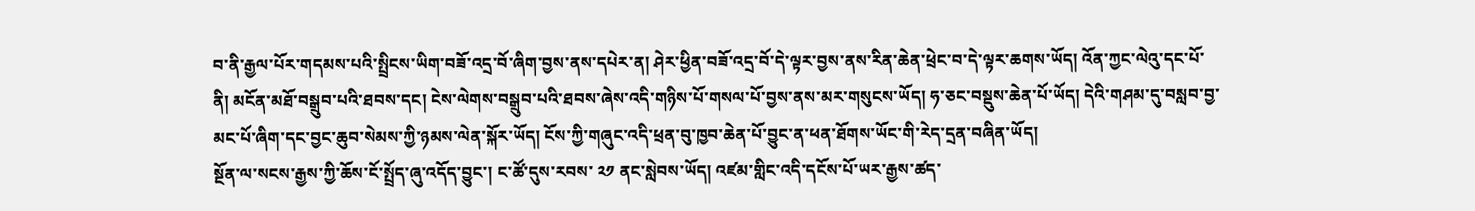བ་ནི་རྒྱལ་པོར་གདམས་པའི་སྤྲིངས་ཡིག་བཟོ་འདྲ་བོ་ཞིག་བྱས་ནས་དཔེར་ན། ཤེར་ཕྱིན་བཟོ་འདྲ་བོ་དེ་ལྟར་བྱས་ནས་རིན་ཆེན་ཕྲེང་བ་དེ་ལྟར་ཆགས་ཡོད། འོན་ཀྱང་ལེའུ་དང་པོ་ནི། མངོན་མཐོ་བསྒྲུབ་པའི་ཐབས་དང། ངེས་ལེགས་བསྒྲུབ་པའི་ཐབས་ཞེས་འདི་གཉིས་པོ་གསལ་པོ་བྱས་ནས་མར་གསུངས་ཡོད། ཧ་ཅང་བསྡུས་ཆེན་པོ་ཡོད། དེའི་གཤམ་དུ་བསླབ་བྱ་མང་པོ་ཞིག་དང་བྱང་ཆུབ་སེམས་ཀྱི་ཉམས་ལེན་སྐོར་ཡོད། ངོས་ཀྱི་གཞུང་འདི་ཕྲན་བུ་ཁྱབ་ཆེན་པོ་བྱུང་ན་ཕན་ཐོགས་ཡོང་གི་རེད་དྲན་བཞིན་ཡོད།
སྔོན་ལ་སངས་རྒྱས་ཀྱི་ཆོས་ངོ་སྤྲོད་ཞུ་འདོད་བྱུང་། ང་ཚོ་དུས་རབས་ ༢༡ ནང་སླེབས་ཡོད། འཛམ་གླིང་འདི་དངོས་པོ་ཡར་རྒྱས་ཚད་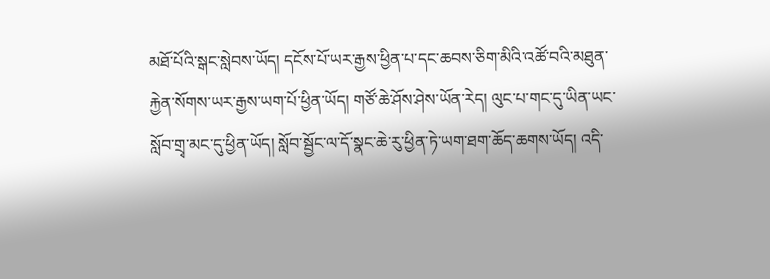མཐོ་པོའི་སྒང་སླེབས་ཡོད། དངོས་པོ་ཡར་རྒྱས་ཕྱིན་པ་དང་ཆབས་ཅིག་མིའི་འཚོ་བའི་མཐུན་རྐྱེན་སོགས་ཡར་རྒྱས་ཡག་པོ་ཕྱིན་ཡོད། གཙོ་ཆེ་ཤོས་ཤེས་ཡོན་རེད། ལུང་པ་གང་དུ་ཡིན་ཡང་སློབ་གྲྭ་མང་དུ་ཕྱིན་ཡོད། སློབ་སྦྱོང་ལ་དོ་སྣང་ཆེ་རུ་ཕྱིན་ཏེ་ཡག་ཐག་ཆོད་ཆགས་ཡོད། འདི་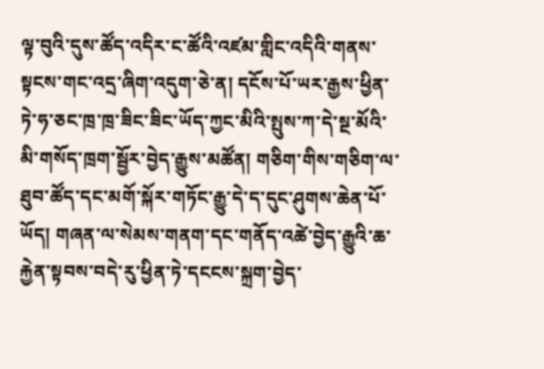ལྟ་བུའི་དུས་ཚོད་འདིར་ང་ཚོའི་འཛམ་གླིང་འདིའི་གནས་སྟངས་གང་འདྲ་ཞིག་འདུག་ཅེ་ན། དངོས་པོ་ཡར་རྒྱས་ཕྱིན་ཏེ་ཧ་ཅང་ཁྲ་ཁྲ་ཟིང་ཟིང་ཡོད་ཀྱང་མིའི་སྤུས་ཀ་དེ་སྔ་མོའི་མི་གསོད་ཁྲག་སྦྱོར་བྱེད་རྒྱུས་མཚོན། གཅིག་གིས་གཅིག་ལ་ཐུབ་ཚོད་དང་མགོ་སྐོར་གཏོང་རྒྱུ་དེ་ད་དུང་ཤུགས་ཆེན་པོ་ཡོད། གཞན་ལ་སེམས་གནག་དང་གནོད་འཚེ་བྱེད་རྒྱུའི་ཆ་རྐྱེན་སྟབས་བདེ་རུ་ཕྱིན་ཏེ་དངངས་སྐྲག་བྱེད་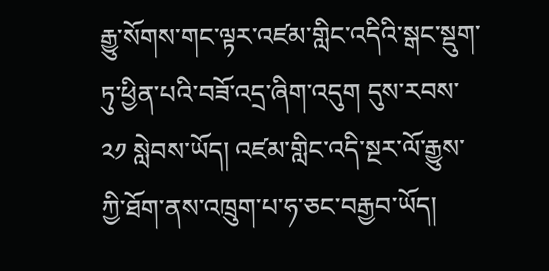རྒྱུ་སོགས་གང་ལྟར་འཛམ་གླིང་འདིའི་སྒང་སྡུག་ཏུ་ཕྱིན་པའི་བཟོ་འདྲ་ཞིག་འདུག དུས་རབས་ ༢༡ སླེབས་ཡོད། འཛམ་གླིང་འདི་སྔར་ལོ་རྒྱུས་ཀྱི་ཐོག་ནས་འཁྲུག་པ་ཧ་ཅང་བརྒྱབ་ཡོད།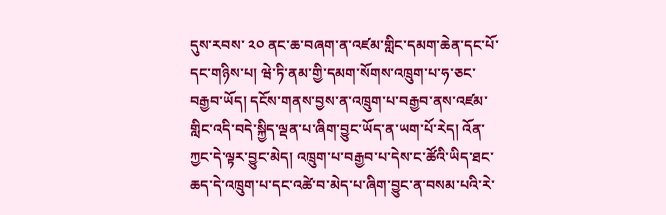དུས་རབས་ ༢༠ ནང་ཆ་བཞག་ན་འཛམ་གླིང་དམག་ཆེན་དང་པོ་དང་གཉིས་པ། ཝེ་ཏི་ནམ་གྱི་དམག་སོགས་འཁྲུག་པ་ཧ་ཅང་བརྒྱབ་ཡོད། དངོས་གནས་བྱས་ན་འཁྲུག་པ་བརྒྱབ་ནས་འཛམ་གླིང་འདི་བདེ་སྐྱིད་ལྡན་པ་ཞིག་བྱུང་ཡོད་ན་ཡག་པོ་རེད། འོན་ཀྱང་དེ་ལྟར་བྱུང་མེད། འཁྲུག་པ་བརྒྱབ་པ་དེས་ང་ཚོའི་ཡིད་ཐང་ཆད་དེ་འཁྲུག་པ་དང་འཚེ་བ་མེད་པ་ཞིག་བྱུང་ན་བསམ་པའི་རེ་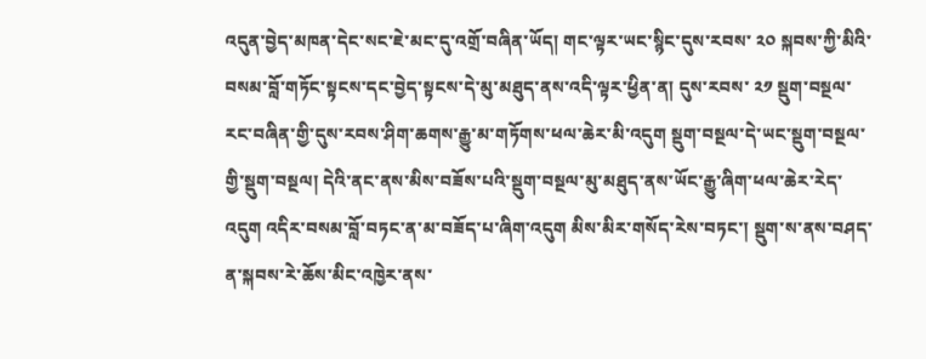འདུན་བྱེད་མཁན་དེང་སང་ཇེ་མང་དུ་འགྲོ་བཞིན་ཡོད། གང་ལྟར་ཡང་སྙིང་དུས་རབས་ ༢༠ སྐབས་ཀྱི་མིའི་བསམ་བློ་གཏོང་སྟངས་དང་བྱེད་སྟངས་དེ་མུ་མཐུད་ནས་འདི་ལྟར་ཕྱིན་ན། དུས་རབས་ ༢༡ སྡུག་བསྔལ་རང་བཞིན་གྱི་དུས་རབས་ཤིག་ཆགས་རྒྱུ་མ་གཏོགས་ཕལ་ཆེར་མི་འདུག སྡུག་བསྔལ་དེ་ཡང་སྡུག་བསྔལ་གྱི་སྡུག་བསྔལ། དེའི་ནང་ནས་མིས་བཟོས་པའི་སྡུག་བསྔལ་མུ་མཐུད་ནས་ཡོང་རྒྱུ་ཞིག་ཕལ་ཆེར་རེད་འདུག འདིར་བསམ་བློ་བཏང་ན་མ་བཟོད་པ་ཞིག་འདུག མིས་མིར་གསོད་རེས་བཏང་། སྡུག་ས་ནས་བཤད་ན་སྐབས་རེ་ཆོས་མིང་འཁྱེར་ནས་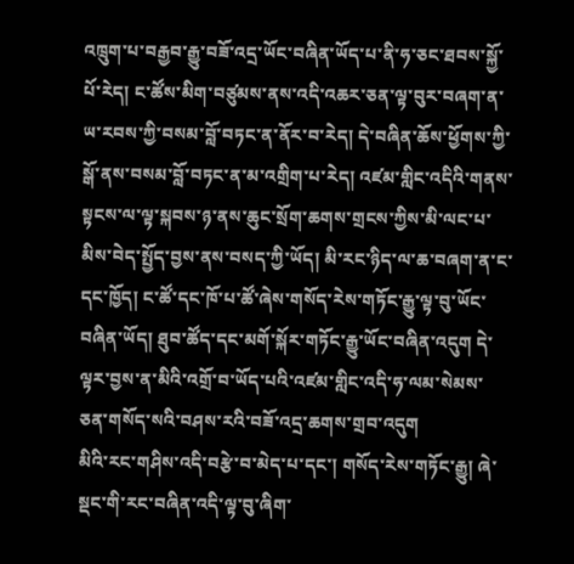འཁྲུག་པ་བརྒྱབ་རྒྱུ་བཟོ་འདྲ་ཡོང་བཞིན་ཡོད་པ་ནི་ཧ་ཅང་ཐབས་སྐྱོ་པོ་རེད། ང་ཚོས་མིག་བཙུམས་ནས་འདི་འཆར་ཅན་ལྟ་བུར་བཞག་ན་ཡ་རབས་ཀྱི་བསམ་བློ་བཏང་ན་ནོར་བ་རེད། དེ་བཞིན་ཆོས་ཕྱོགས་ཀྱི་སྒོ་ནས་བསམ་བློ་བཏང་ན་མ་འགྲིག་པ་རེད། འཛམ་གླིང་འདིའི་གནས་སྟངས་ལ་ལྟ་སྐབས་ཉ་ནས་ཆུང་སྲོག་ཆགས་གྲངས་ཀྱིས་མི་ལང་པ་མིས་བེད་སྤྱོད་བྱས་ནས་བསད་ཀྱི་ཡོད། མི་རང་ཉིད་ལ་ཆ་བཞག་ན་ང་དང་ཁྱོད། ང་ཚོ་དང་ཁོ་པ་ཚོ་ཞེས་གསོད་རེས་གཏོང་རྒྱུ་ལྟ་བུ་ཡོང་བཞིན་ཡོད། ཐུབ་ཚོད་དང་མགོ་སྐོར་གཏོང་རྒྱུ་ཡོང་བཞིན་འདུག དེ་ལྟར་བྱས་ན་མིའི་འགྲོ་བ་ཡོད་པའི་འཛམ་གླིང་འདི་ཧ་ལམ་སེམས་ཅན་གསོད་སའི་བཤས་རའི་བཟོ་འདྲ་ཆགས་གྲབ་འདུག
མིའི་རང་གཤིས་འདི་བརྩེ་བ་མེད་པ་དང་། གསོད་རེས་གཏོང་རྒྱུ། ཞེ་སྡང་གི་རང་བཞིན་འདི་ལྟ་བུ་ཞིག་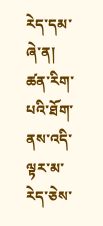རེད་དམ་ཞེ་ན། ཚན་རིག་པའི་ཐོག་ནས་འདི་ལྟར་མ་རེད་ཅེས་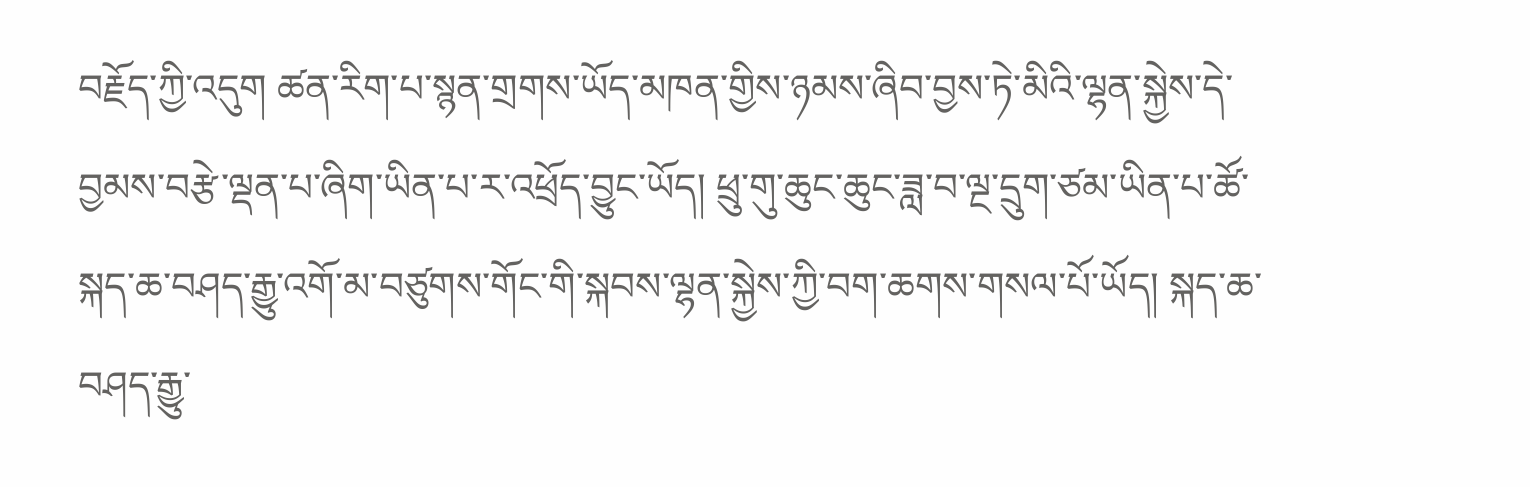བརྗོད་ཀྱི་འདུག ཚན་རིག་པ་སྙན་གྲགས་ཡོད་མཁན་གྱིས་ཉམས་ཞིབ་བྱས་ཏེ་མིའི་ལྷན་སྐྱེས་དེ་བྱམས་བརྩེ་ལྡན་པ་ཞིག་ཡིན་པ་ར་འཕྲོད་བྱུང་ཡོད། ཕྲུ་གུ་ཆུང་ཆུང་ཟླ་བ་ལྔ་དྲུག་ཙམ་ཡིན་པ་ཚོ་སྐད་ཆ་བཤད་རྒྱུ་འགོ་མ་བཙུགས་གོང་གི་སྐབས་ལྷན་སྐྱེས་ཀྱི་བག་ཆགས་གསལ་པོ་ཡོད། སྐད་ཆ་བཤད་རྒྱུ་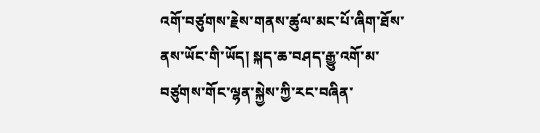འགོ་བཙུགས་རྗེས་གནས་ཚུལ་མང་པོ་ཞིག་ཐོས་ནས་ཡོང་གི་ཡོད། སྐད་ཆ་བཤད་རྒྱུ་འགོ་མ་བཙུགས་གོང་ལྷན་སྐྱེས་ཀྱི་རང་བཞིན་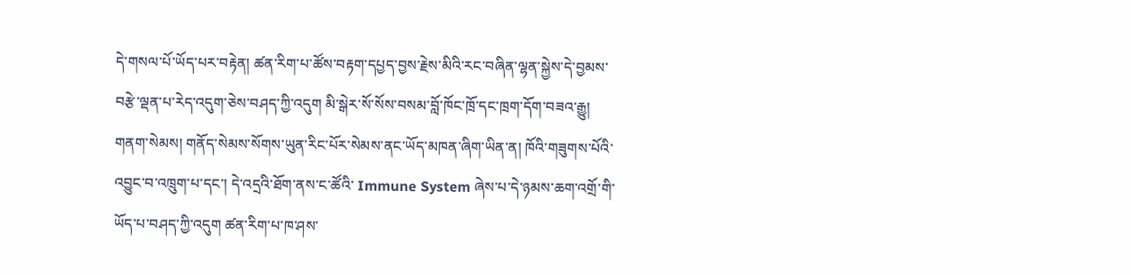དེ་གསལ་པོ་ཡོད་པར་བརྟེན། ཚན་རིག་པ་ཚོས་བརྟག་དཔྱད་བྱས་རྗེས་མིའི་རང་བཞིན་ལྷན་སྐྱེས་དེ་བྱམས་བརྩེ་ལྡན་པ་རེད་འདུག་ཅེས་བཤད་ཀྱི་འདུག མི་སྒེར་སོ་སོས་བསམ་བློ་ཁོང་ཁྲོ་དང་ཁྲག་དོག་བཟའ་རྒྱུ། གནག་སེམས། གནོད་སེམས་སོགས་ཡུན་རིང་པོར་སེམས་ནང་ཡོད་མཁན་ཞིག་ཡིན་ན། ཁོའི་གཟུགས་པོའི་འབྱུང་བ་འཁྲུག་པ་དང་། དེ་འདྲའི་ཐོག་ནས་ང་ཚོའི་ Immune System ཞེས་པ་དེ་ཉམས་ཆག་འགྲོ་གི་ཡོད་པ་བཤད་ཀྱི་འདུག ཚན་རིག་པ་ཁ་ཤས་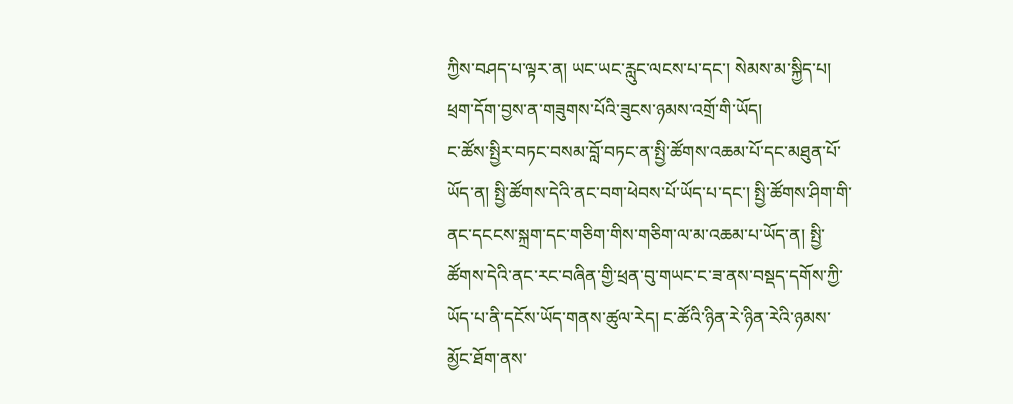ཀྱིས་བཤད་པ་ལྟར་ན། ཡང་ཡང་རླུང་ལངས་པ་དང་། སེམས་མ་སྐྱིད་པ། ཕྲག་དོག་བྱས་ན་གཟུགས་པོའི་ཟུངས་ཉམས་འགྲོ་གི་ཡོད།
ང་ཚོས་སྤྱིར་བཏང་བསམ་བློ་བཏང་ན་སྤྱི་ཚོགས་འཆམ་པོ་དང་མཐུན་པོ་ཡོད་ན། སྤྱི་ཚོགས་དེའི་ནང་བག་ཕེབས་པོ་ཡོད་པ་དང་། སྤྱི་ཚོགས་ཤིག་གི་ནང་དངངས་སྐྲག་དང་གཅིག་གིས་གཅིག་ལ་མ་འཆམ་པ་ཡོད་ན། སྤྱི་ཚོགས་དེའི་ནང་རང་བཞིན་གྱི་ཕྲན་བུ་གཡང་ང་ཟ་ནས་བསྡད་དགོས་ཀྱི་ཡོད་པ་ནི་དངོས་ཡོད་གནས་ཚུལ་རེད། ང་ཚོའི་ཉིན་རེ་ཉིན་རེའི་ཉམས་མྱོང་ཐོག་ནས་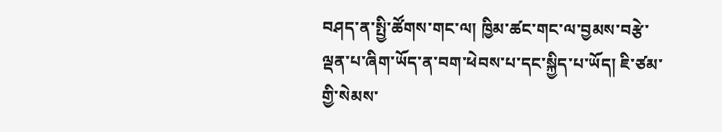བཤད་ན་སྤྱི་ཚོགས་གང་ལ། ཁྱིམ་ཚང་གང་ལ་བྱམས་བརྩེ་ལྡན་པ་ཞིག་ཡོད་ན་བག་ཕེབས་པ་དང་སྐྱིད་པ་ཡོད། ཇི་ཙམ་གྱི་སེམས་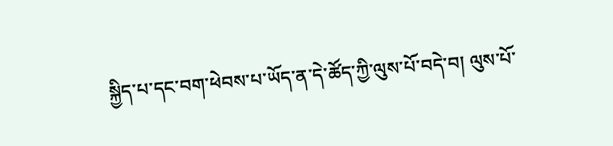སྐྱིད་པ་དང་བག་ཕེབས་པ་ཡོད་ན་དེ་ཚོད་ཀྱི་ལུས་པོ་བདེ་བ། ལུས་པོ་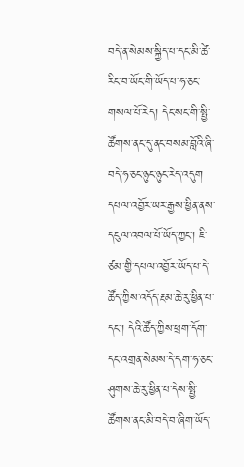བདེ་ན་སེམས་སྐྱིད་པ་དང་མི་ཚེ་རིང་བ་ཡོང་གི་ཡོད་པ་ཧ་ཅང་གསལ་པོ་རེད། དེང་སང་གི་སྤྱི་ཚོགས་ནང་དུ་ནང་བསམ་བློའི་ཞི་བདེ་ཧ་ཅང་ཉུང་ཉུང་རེད་འདུག དཔལ་འབྱོར་ཡར་རྒྱས་ཕྱིན་ནས་དངུལ་འབལ་པོ་ཡོད་ཀྱང་། ཇི་ཙམ་གྱི་དཔལ་འབྱོར་ཡོད་པ་དེ་ཚོད་ཀྱིས་འདོད་རྔམ་ཆེ་རུ་ཕྱིན་པ་དང་། དེའི་ཚོད་ཀྱིས་ཕྲག་དོག་དང་འགྲན་སེམས་དེ་དག་ཧ་ཅང་ཤུགས་ཆེ་རུ་ཕྱིན་པ་དེས་སྤྱི་ཚོགས་ནང་མི་བདེ་བ་ཞིག་ཡོད་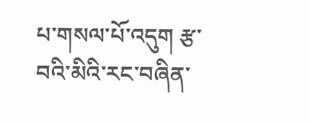པ་གསལ་པོ་འདུག རྩ་བའི་མིའི་རང་བཞིན་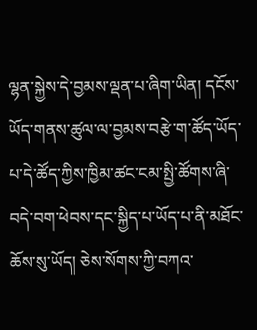ལྷན་སྐྱེས་དེ་བྱམས་ལྡན་པ་ཞིག་ཡིན། དངོས་ཡོད་གནས་ཚུལ་ལ་བྱམས་བརྩེ་ག་ཚོད་ཡོད་པ་དེ་ཚོད་ཀྱིས་ཁྱིམ་ཚང་ངམ་སྤྱི་ཚོགས་ཞི་བདེ་བག་ཕེབས་དང་སྐྱིད་པ་ཡོད་པ་ནི་མཐོང་ཆོས་སུ་ཡོད། ཅེས་སོགས་ཀྱི་བཀའ་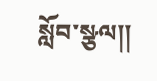སློབ་སྩལ།།